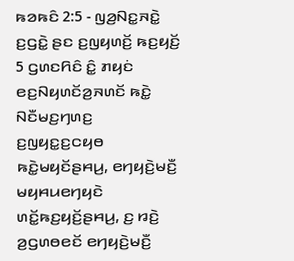ꤒꤤꤒꤢꤨ 2:5 - ꤜꤤ꤬ꤡꤢ꤭ꤏꤢꤧ꤭ ꤢ꤬ꤞꤢꤧ꤭ ꤔꤢ ꤢ꤬ꤜꤟꤛꤢꤩ꤬ ꤒꤢ꤬ꤟꤢꤩ꤬
5 ꤞꤛꤢꤖꤢꤨ ꤢꤨ꤭ ꤊꤟꤢꤦ ꤕꤢ꤬ꤡꤟꤛꤢꤩꤤ꤬ꤏꤛꤢꤩ ꤒꤢꤧ꤭ ꤡꤢꤪꤗꤢ꤬ꤚꤛꤢ꤬ ꤢ꤬ꤜꤟꤢ꤭ꤢ꤬ꤍꤟꤥ ꤒꤢꤧ꤭ꤗꤟꤢꤩꤔꤌꤣ꤬, ꤕꤚꤟꤢꤧ꤬ꤗꤢꤪ꤬ ꤗꤟꤌꤣꤕꤚꤟꤢꤧ ꤛꤢꤩ꤭ꤒꤢ꤬ꤟꤢꤩ꤬ꤔꤌꤣ꤬, ꤢ꤬ ꤙꤢꤧ꤬ ꤤ꤬ꤞꤛꤥꤕꤢꤩ ꤕꤚꤟꤢꤧ꤬ꤗꤢꤪ꤬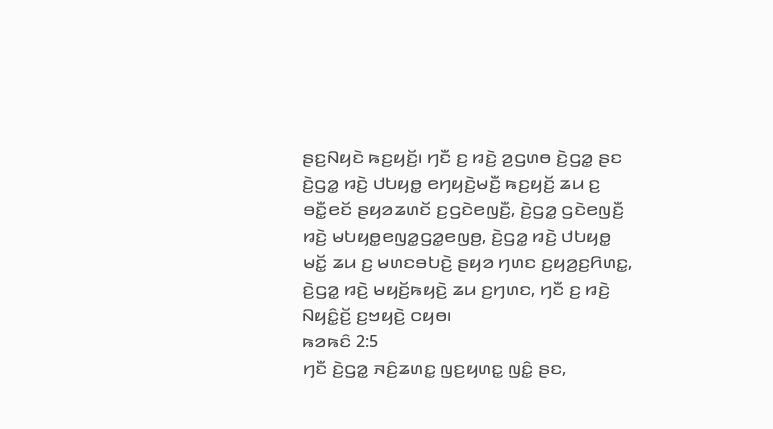ꤔꤢ꤬ꤡꤟꤢꤧ ꤒꤢ꤬ꤟꤢꤩ꤬꤯ ꤚꤢꤪ ꤢ꤬ ꤙꤢꤧ꤬ ꤤ꤬ꤞꤛꤥ ꤢꤧ꤬ꤞꤤ꤭ ꤔꤢ ꤢꤧ꤬ꤞꤤ꤭ ꤙꤢꤧ꤬ ꤓꤝꤟꤥ꤭ ꤕꤚꤟꤢꤧ꤬ꤗꤢꤪ꤬ ꤒꤢ꤬ꤟꤢꤩ꤬ ꤘꤣ ꤢ꤬ ꤋꤢꤪ꤭ꤕꤢꤩ ꤔꤟꤤꤘꤛꤢꤩ ꤢ꤬ꤞꤢꤧꤕꤜꤢꤪ꤬, ꤢꤧ꤬ꤞꤤ꤭ ꤞꤢꤧꤕꤜꤢꤪ꤬ ꤙꤢꤧ꤬ ꤗꤝꤟꤥ꤭ꤕꤜꤤ꤭ꤞꤤ꤭ꤕꤜꤥ꤬, ꤢꤧ꤬ꤞꤤ꤭ ꤙꤢꤧ꤬ ꤓꤝꤟꤥ꤭ ꤗꤢꤩ꤭ ꤘꤣ ꤢ꤬ ꤗꤛꤢꤋꤝꤢꤧ꤬ ꤔꤟꤤ ꤚꤛꤢ ꤢ꤬ꤟꤤ꤬ꤢ꤬ꤖꤛꤢ꤭, ꤢꤧ꤬ꤞꤤ꤭ ꤙꤢꤧ꤬ ꤗꤟꤢꤩ꤬ꤒꤟꤢꤧ꤬ ꤘꤣ ꤢ꤬ꤚꤛꤢ, ꤚꤢꤪ ꤢ꤬ ꤙꤢꤧ꤬ ꤡꤟꤢꤨ꤭ꤢꤩ꤬ ꤢ꤬ꤠꤟꤢꤧ꤬ ꤍꤟꤥ꤯
ꤒꤤꤒꤢꤨ 2:5
ꤚꤢꤪ ꤢꤧ꤬ꤞꤤ꤭ ꤏꤢꤨ꤬ꤘꤛꤢ꤭ ꤜꤢ꤬ꤟꤛꤢ꤭ ꤜꤢꤨ꤭ ꤔꤢ,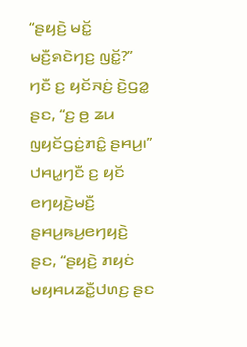“ꤔꤟꤢꤧ꤬ ꤗꤢꤩ꤭ ꤗꤢꤪ꤬ꤎꤢꤧꤚꤢ꤬ ꤜꤢꤩ꤭?” ꤚꤢꤪ ꤢ꤬ ꤟꤢꤩꤏꤢꤦ꤬ ꤢꤧ꤬ꤞꤤ꤭ ꤔꤢ, “ꤢ꤬ ꤥ꤬ ꤘꤣ ꤜꤟꤢꤩꤞꤢꤦ꤬ꤊꤢꤨ꤭ ꤔꤌꤣ꤬꤯”
ꤓꤌꤣ꤭ꤚꤢꤪ ꤢ꤬ ꤟꤢꤩ ꤕꤚꤟꤢꤧ꤬ꤗꤢꤪ꤬ ꤔꤌꤣ꤬ꤒꤣ꤬ꤕꤚꤟꤢꤧ꤬ ꤔꤢ, “ꤔꤟꤢꤧ꤬ ꤊꤟꤢꤦ ꤗꤟꤌꤣꤘꤢꤪ꤭ꤓꤛꤢ꤬ ꤔꤢ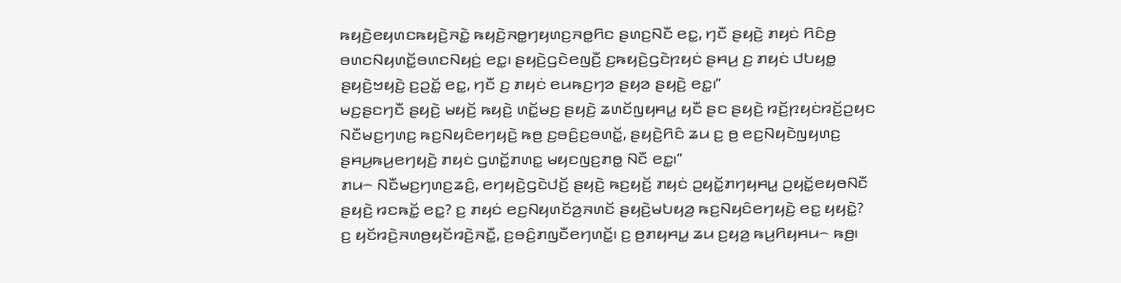ꤒꤟꤢꤧ꤬ꤕꤟꤛꤢꤒꤟꤢꤧ꤬ꤏꤢꤧ꤭ ꤒꤟꤢꤧ꤬ꤏꤥ꤭ꤚꤟꤛꤢ꤬ꤏꤥ꤭ꤖꤢ ꤔꤛꤢ꤬ꤡꤢꤪ ꤕꤢ꤭, ꤚꤢꤪ ꤔꤟꤢꤧ꤬ ꤊꤟꤢꤦ ꤖꤢꤨꤥ꤬ ꤋꤛꤢꤡꤟꤛꤢꤩ꤭ꤋꤛꤢꤡꤟꤢꤦ꤬ ꤕꤢ꤭꤯ ꤔꤟꤢꤧ꤬ꤞꤢꤧꤕꤜꤢꤪ꤬ ꤢ꤬ꤒꤟꤢꤧ꤬ꤞꤢꤧꤐꤟꤢꤦ ꤔꤌꤣ꤬ ꤢ꤬ ꤊꤟꤢꤦ ꤓꤝꤟꤥ꤭ ꤔꤟꤢꤧ꤬ꤠꤟꤢꤧ꤬ ꤢ꤬ꤑꤢꤩ꤭ ꤕꤢ꤭, ꤚꤢꤪ ꤢ꤬ ꤊꤟꤢꤦ ꤕꤣꤒꤢ꤬ꤚꤤ ꤔꤟꤤ ꤔꤟꤢꤧ꤬ ꤕꤢ꤭꤯”
ꤗꤢ꤬ꤔꤢꤚꤢꤪ ꤔꤟꤢꤧ꤬ ꤗꤟꤢꤩ꤬ ꤒꤟꤢꤧ꤬ ꤛꤢꤩ꤭ꤗꤢ꤬ ꤔꤟꤢꤧ꤬ ꤘꤛꤢꤩꤜꤟꤌꤣ꤭ ꤟꤢꤪ ꤔꤢ ꤔꤟꤢꤧ꤬ ꤙꤢꤩ꤬ꤐꤟꤢꤦꤙꤢꤩ꤬ꤑꤟꤢ ꤡꤢꤪꤗꤢ꤬ꤚꤛꤢ꤬ ꤒꤢ꤬ꤡꤟꤢꤨꤕꤚꤟꤢꤧ꤬ ꤒꤥ꤬ ꤢ꤬ꤋꤢꤨ꤬ꤢ꤬ꤋꤛꤢꤩ꤭, ꤔꤟꤢꤧ꤬ꤖꤢꤨ ꤘꤣ ꤢ꤬ ꤥ꤬ ꤕꤢ꤬ꤡꤟꤢꤧꤜꤟꤛꤢ꤬ ꤔꤌꤣ꤬ꤒꤣ꤬ꤕꤚꤟꤢꤧ꤬ ꤊꤟꤢꤦ ꤞꤛꤢꤩ꤭ꤊꤛꤢ꤭ ꤗꤟꤢꤜꤢ꤬ꤊꤥ꤭ ꤡꤢꤪ ꤕꤢ꤭꤯”
ꤊꤣ꤮ ꤡꤢꤪꤗꤢ꤬ꤚꤛꤢ꤬ꤘꤢꤨ꤬, ꤕꤚꤟꤢꤧ꤬ꤞꤢꤧꤓꤢꤩ꤬ ꤔꤟꤢꤧ꤬ ꤒꤢ꤬ꤟꤢꤩ꤬ ꤊꤟꤢꤦ ꤑꤟꤢꤩ꤭ꤊꤚꤟꤌꤣ꤭ ꤑꤟꤢꤩ꤭ꤕꤟꤥꤡꤢꤪ ꤔꤟꤢꤧ꤬ ꤙꤢꤒꤢꤩ꤭ ꤕꤢ꤭? ꤢ꤬ ꤊꤟꤢꤦ ꤕꤢ꤬ꤡꤟꤛꤢꤩꤤ꤬ꤏꤛꤢꤩ ꤔꤟꤢꤧ꤬ꤗꤝꤟꤤ꤬ ꤒꤢ꤬ꤡꤟꤢꤨꤕꤚꤟꤢꤧ꤬ ꤕꤢ꤭ ꤟꤟꤢꤧ꤭?
ꤢ꤬ ꤟꤢꤩꤙꤢꤧ꤬ꤏꤛꤥ꤬ꤟꤢꤩꤙꤢꤧ꤬ꤏꤢꤪ꤭, ꤢ꤬ꤋꤢꤨ꤬ꤊꤜꤢꤪꤕꤚꤛꤢꤩ꤭꤯ ꤢ꤬ ꤥ꤬ꤊꤟꤌꤣ꤭ ꤘꤣ ꤢ꤬ꤟꤤ꤬ ꤒꤣ꤬ꤖꤟꤌꤣ꤮ ꤒꤥ꤬꤯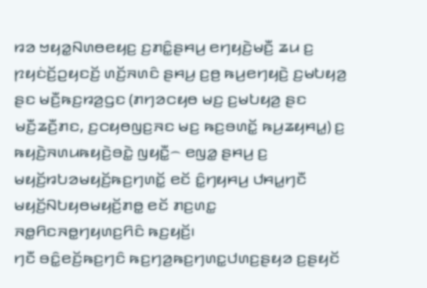ꤙꤤ ꤠꤟꤤ꤭ꤡꤛꤥꤕꤟꤢ꤬ ꤢ꤬ꤊꤢꤨ꤭ꤔꤌꤣ꤬ ꤕꤚꤟꤢꤧ꤬ꤗꤢꤪ꤬ ꤘꤣ ꤢ꤬ ꤐꤟꤢꤦꤢꤩ꤬ꤑꤟꤢꤢꤩ꤬ ꤛꤢꤩ꤬ꤏꤛꤢꤨ ꤔꤌꤣ꤬ ꤢ꤬ꤥ꤬ ꤒꤣ꤬ꤕꤚꤟꤢꤧ꤬ ꤢ꤬ꤗꤝꤟꤤ꤬ ꤔꤢ ꤗꤢꤪ꤬ꤒꤢ꤬ꤙꤤ꤬ꤞꤢ (ꤊꤚꤤꤍꤟꤥ ꤗꤢ꤬ ꤢ꤬ꤗꤝꤟꤤ꤬ ꤔꤢ ꤗꤢꤪ꤬ꤘꤢꤪ꤬ꤊꤢ, ꤢ꤬ꤍꤟꤥꤜꤢ꤬ꤏꤢ ꤗꤢ꤬ ꤒꤢ꤬ꤋꤛꤢꤩ꤭ ꤒꤣ꤬ꤘꤟꤌꤣ꤭) ꤢ꤬ ꤒꤟꤢꤧ꤬ꤏꤛꤣꤒꤟꤢꤧ꤬ꤋꤢꤧ꤭ ꤜꤟꤢꤪ꤭꤮ ꤕꤜꤤ꤭ ꤔꤌꤣ꤬ ꤢ꤬ ꤗꤟꤢꤩ꤬ꤙꤝꤤꤗꤟꤢꤩ꤬ꤒꤢ꤬ꤚꤛꤢꤩ꤭ ꤕꤢꤩ ꤢꤨ꤭ꤚꤟꤌꤣ꤬ ꤓꤌꤣ꤭ꤚꤢꤪ ꤗꤟꤢꤩ꤬ꤡꤝꤟꤥꤗꤟꤢꤩ꤬ꤊꤥ꤭ ꤕꤢꤩ ꤊꤢ꤬ꤛꤢ꤭ ꤏꤥ꤭ꤖꤢꤏꤥ꤭ꤚꤟꤛꤢ꤬ꤖꤢꤨ ꤒꤢ꤬ꤟꤢꤩ꤬꤯
ꤚꤢꤪ ꤋꤢꤨ꤭ꤕꤢꤩ꤬ꤒꤢ꤬ꤚꤢꤨ ꤒꤢ꤬ꤚꤤ꤬ꤒꤢ꤬ꤚꤛꤢ꤭ꤓꤛꤢ꤬ꤔꤟꤤ ꤢ꤬ꤔꤟꤢꤩ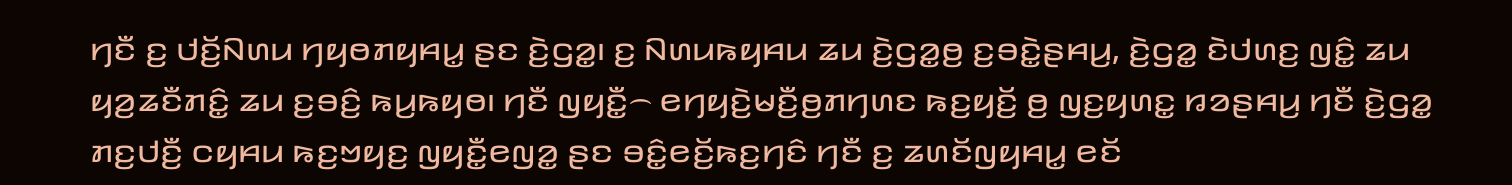ꤚꤢꤪ ꤢ꤬ ꤓꤢꤩ꤬ꤡꤛꤣ ꤚꤟꤥꤊꤟꤌꤣ꤭ ꤔꤢ ꤢꤧ꤬ꤞꤤ꤭꤯ ꤢ꤬ ꤡꤛꤣꤒꤟꤌꤣ ꤘꤣ ꤢꤧ꤬ꤞꤤ꤭ꤥ꤬ ꤢ꤬ꤋꤢꤧ꤭ꤔꤌꤣ꤬, ꤢꤧ꤬ꤞꤤ꤭ ꤢꤧꤓꤛꤢ꤬ ꤜꤢꤨ꤭ ꤘꤣ ꤟꤤ꤬ꤘꤢꤪꤊꤢꤨ꤭ ꤘꤣ ꤢ꤬ꤋꤢꤨ꤬ ꤒꤣ꤬ꤒꤟꤥ꤯ ꤚꤢꤪ ꤜꤟꤢꤪ꤭꤮ ꤕꤚꤟꤢꤧ꤬ꤗꤢꤪ꤬ꤥ꤬ꤊꤚꤛꤢ ꤒꤢ꤬ꤟꤢꤩ꤬ ꤥ꤬ ꤜꤢ꤬ꤟꤛꤢ꤭ ꤙꤤꤔꤌꤣ꤬ ꤚꤢꤪ ꤢꤧ꤬ꤞꤤ꤭ ꤊꤢ꤬ꤓꤢꤪ꤬ ꤍꤟꤌꤣ ꤒꤢ꤬ꤠꤟꤢ꤬ ꤜꤟꤢꤪ꤭ꤕꤜꤤ꤭ ꤔꤢ ꤋꤢꤨ꤭ꤕꤢꤩ꤬ꤒꤢ꤬ꤚꤢꤨ ꤚꤢꤪ ꤢ꤬ ꤘꤛꤢꤩꤜꤟꤌꤣ꤭ ꤕꤢꤩ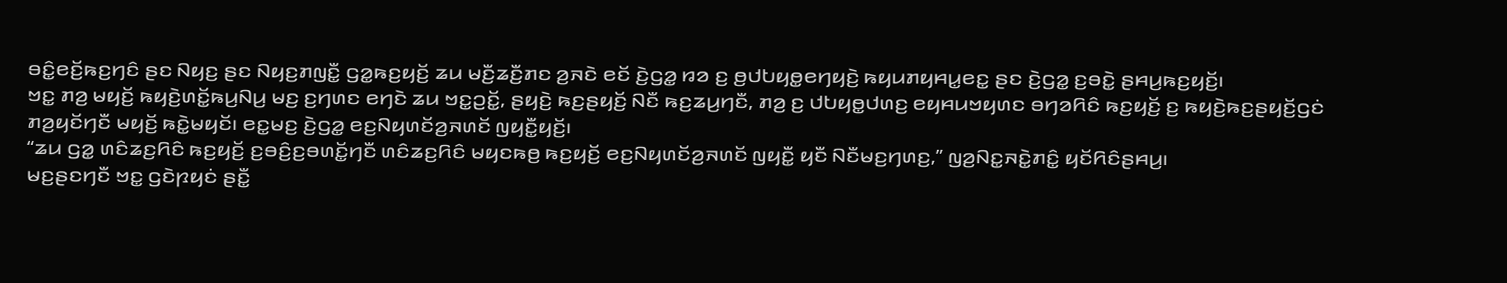ꤋꤢꤨ꤭ꤕꤢꤩ꤬ꤒꤢ꤬ꤚꤢꤨ ꤔꤢ ꤡꤟꤢ꤬ ꤔꤢ ꤡꤟꤢ꤬ꤊꤜꤢꤪ꤭ ꤞꤤ꤭ꤒꤢ꤬ꤟꤢꤩ꤬ ꤘꤣ ꤗꤢꤪ꤬ꤘꤢꤪ꤬ꤊꤢ ꤤ꤬ꤏꤢꤧ ꤕꤢꤩ ꤢꤧ꤬ꤞꤤ꤭ ꤙꤤ ꤢ꤬ ꤥ꤬ꤓꤝꤟꤥ꤭ꤕꤚꤟꤢꤧ꤬ ꤒꤟꤣꤊꤟꤌꤣ꤭ꤕꤢ꤭ ꤔꤢ ꤢꤧ꤬ꤞꤤ꤭ ꤢ꤬ꤋꤢꤧ꤭ ꤔꤌꤣ꤬ꤒꤢ꤬ꤟꤢꤩ꤬꤯
ꤠꤢ꤭ ꤊꤤ꤬ ꤗꤟꤢꤩ꤬ ꤒꤟꤢꤧ꤬ꤛꤢꤩ꤭ꤒꤣ꤬ꤡꤣ꤬ ꤗꤢ꤬ ꤢ꤬ꤚꤛꤢ ꤕꤚꤢꤧ ꤘꤣ ꤠꤢ꤭ꤑꤢꤩ꤭, ꤔꤟꤢꤧ꤬ ꤒꤢ꤬ꤔꤟꤢꤩ꤬ ꤡꤢꤪ ꤒꤢ꤬ꤘꤣ꤬ꤚꤢꤪ, ꤊꤤ꤬ ꤢ꤬ ꤓꤝꤟꤥ꤭ꤓꤛꤢ꤬ ꤕꤟꤌꤣꤠꤟꤛꤢ ꤋꤚꤤꤖꤢꤨ ꤒꤢ꤬ꤟꤢꤩ꤬ ꤢ꤬ ꤒꤟꤢꤧ꤬ꤒꤢ꤬ꤔꤟꤢꤩ꤬ꤞꤢꤦ ꤊꤤ꤬ꤟꤢꤩꤚꤢꤪ ꤗꤟꤢꤩ꤬ ꤒꤢꤧ꤭ꤗꤟꤢꤩ꤯ ꤕꤢ꤭ꤗꤢ꤬ ꤢꤧ꤬ꤞꤤ꤭ ꤕꤢ꤬ꤡꤟꤛꤢꤩꤤ꤬ꤏꤛꤢꤩ ꤜꤟꤢꤪ꤭ꤟꤢꤩ꤬꤯
“ꤘꤣ ꤞꤤ꤭ ꤛꤢꤨꤘꤢ꤬ꤖꤢꤨ ꤒꤢ꤬ꤟꤢꤩ꤬ ꤢ꤬ꤋꤢꤨ꤬ꤢ꤬ꤋꤛꤢꤩ꤭ꤚꤢꤪ ꤛꤢꤨꤘꤢ꤬ꤖꤢꤨ ꤗꤟꤢꤒꤥ꤬ ꤒꤢ꤬ꤟꤢꤩ꤬ ꤕꤢ꤬ꤡꤟꤛꤢꤩꤤ꤬ꤏꤛꤢꤩ ꤜꤟꤢꤪ꤭ ꤟꤢꤪ ꤡꤢꤪꤗꤢ꤬ꤚꤛꤢ꤬,” ꤜꤤ꤬ꤡꤢ꤭ꤏꤢꤧ꤭ꤊꤢꤨ꤭ ꤟꤢꤩꤖꤢꤨꤔꤌꤣ꤬꤯
ꤗꤢ꤬ꤔꤢꤚꤢꤪ ꤠꤢ꤭ ꤞꤢꤧꤐꤟꤢꤦ ꤔꤢꤪ꤭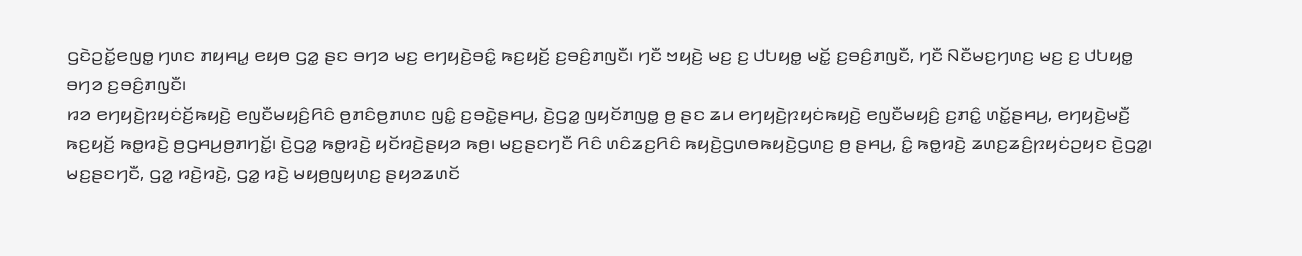ꤞꤢꤧꤑꤢꤩ꤭ꤕꤜꤥ꤭ ꤚꤛꤢ ꤊꤟꤌꤣ꤭ ꤕꤟꤥ ꤞꤤ꤭ ꤔꤢ ꤋꤚꤤ ꤗꤢ꤬ ꤕꤚꤟꤢꤧ꤬ꤋꤢꤨ꤭ ꤒꤢ꤬ꤟꤢꤩ꤬ ꤢ꤬ꤋꤢꤨ꤬ꤊꤜꤢꤪ꤯ ꤚꤢꤪ ꤠꤟꤢꤧ꤬ ꤗꤢ꤬ ꤢ꤬ ꤓꤝꤟꤥ꤭ ꤗꤢꤩ꤭ ꤢ꤬ꤋꤢꤨ꤬ꤊꤜꤢꤪ, ꤚꤢꤪ ꤡꤢꤪꤗꤢ꤬ꤚꤛꤢ꤬ ꤗꤢ꤬ ꤢ꤬ ꤓꤝꤟꤥ꤭ ꤋꤚꤤ ꤢ꤬ꤋꤢꤨ꤬ꤊꤜꤢꤪ꤯
ꤙꤤ ꤕꤚꤟꤢꤧ꤬ꤐꤟꤢꤦꤢꤩ꤬ꤒꤟꤢꤧ꤬ ꤕꤜꤢꤪꤗꤟꤢꤨ꤬ꤖꤢꤨ ꤥ꤬ꤊꤢꤨꤥ꤬ꤊꤛꤢ ꤜꤢꤨ꤭ ꤢ꤬ꤋꤢꤧ꤭ꤔꤌꤣ꤬, ꤢꤧ꤬ꤞꤤ꤭ ꤜꤟꤢꤩꤊꤜꤥ꤭ ꤥ꤬ ꤔꤢ ꤘꤣ ꤕꤚꤟꤢꤧ꤬ꤐꤟꤢꤦꤒꤟꤢꤧ꤬ ꤕꤜꤢꤪꤗꤟꤢꤨ꤬ ꤢ꤬ꤊꤢꤨ꤭ ꤛꤢꤩ꤭ꤔꤌꤣ꤬, ꤕꤚꤟꤢꤧ꤬ꤗꤢꤪ꤬ ꤒꤢ꤬ꤟꤢꤩ꤬ ꤒꤥ꤭ꤙꤢꤧ꤬ ꤥ꤬ꤞꤌꤣ꤬ꤥ꤬ꤊꤚꤢꤩ꤭꤯ ꤢꤧ꤬ꤞꤤ꤭ ꤒꤥ꤭ꤙꤢꤧ꤬ ꤟꤢꤩꤙꤢꤧ꤬ꤔꤟꤤ ꤒꤥ꤬꤯ ꤗꤢ꤬ꤔꤢꤚꤢꤪ ꤖꤢꤨ ꤛꤢꤨꤘꤢ꤬ꤖꤢꤨ ꤒꤟꤢꤧ꤬ꤞꤛꤥꤒꤟꤢꤧ꤬ꤞꤛꤢ꤬ ꤥ꤬ ꤔꤌꤣ꤬, ꤢꤨ꤭ ꤒꤥ꤭ꤙꤢꤧ꤬ ꤘꤛꤢ꤬ꤘꤢꤨ꤬ꤐꤟꤢꤦꤑꤟꤢ ꤢꤧ꤬ꤞꤤ꤭꤯
ꤗꤢ꤬ꤔꤢꤚꤢꤪ, ꤞꤤ꤭ ꤙꤢꤧ꤬ꤙꤢꤧ꤬, ꤞꤤ꤭ ꤙꤢꤧ꤬ ꤗꤟꤥ꤬ꤜꤟꤛꤢ꤬ ꤔꤟꤤꤘꤛꤢꤩ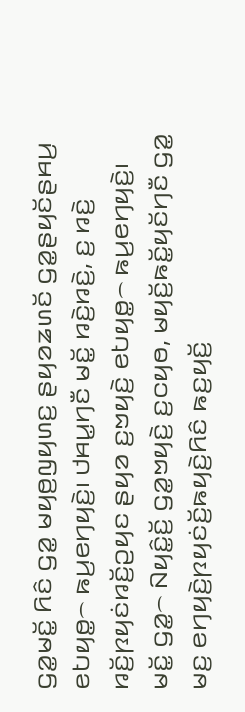ꤞꤤ꤭ꤗꤢꤩ꤭ ꤖꤢꤨ ꤞꤤ꤭ ꤗꤟꤥ꤬ꤜꤟꤛꤢ꤬ ꤔꤟꤤꤘꤛꤢꤩ ꤞꤤ꤭ꤔꤟꤢꤩꤔꤌꤣ꤬ ꤕꤝꤟꤥ꤭꤮ ꤒꤣ꤬ꤕꤚꤟꤢꤧ꤬꤯ ꤓꤌꤣ꤭ꤚꤢꤪ ꤗꤢꤩ꤭ ꤙꤢꤧ꤬ꤙꤢꤧ꤬, ꤢ꤬ ꤙꤢꤧ꤬ ꤙꤢꤩ꤬ꤐꤟꤢꤦꤙꤢꤩ꤬ꤑꤟꤢ ꤔꤟꤤ ꤢ꤬ꤠꤟꤢꤧ꤬ ꤕꤝꤟꤥ꤭꤮ ꤒꤣ꤬ꤕꤚꤟꤢꤧ꤬꤯
ꤗꤢꤩ꤭ ꤞꤤ꤭꤮ ꤡꤟꤢꤨ꤭ꤢꤩ꤬ ꤞꤤ꤭ꤠꤟꤢꤧ꤬ ꤢ꤬ꤍꤟꤥ, ꤗꤟꤢꤩ꤬ꤒꤢꤩ꤭ꤟꤢꤩꤚꤢꤪ ꤞꤤ꤭ ꤗꤢ꤬ ꤕꤚꤟꤢꤧ꤬ꤐꤟꤢꤦꤢꤩ꤬ꤒꤟꤢꤧ꤬ꤖꤢꤨ ꤒꤢ꤬ꤟꤢꤩ꤬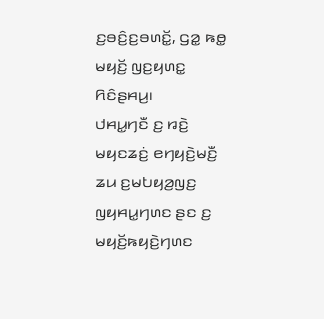ꤢ꤬ꤋꤢꤨ꤬ꤢ꤬ꤋꤛꤢꤩ꤭, ꤞꤤ꤭ ꤒꤥ꤭ ꤗꤟꤢꤩ꤬ ꤜꤢ꤬ꤟꤛꤢ꤭ ꤖꤢꤨꤔꤌꤣ꤬꤯
ꤓꤌꤣ꤭ꤚꤢꤪ ꤢ꤬ ꤙꤢꤧ꤬ ꤗꤟꤢꤘꤢꤦ꤬ ꤕꤚꤟꤢꤧ꤬ꤗꤢꤪ꤬ ꤘꤣ ꤢ꤬ꤗꤝꤟꤤ꤬ꤜꤢ꤬ ꤜꤟꤌꤣ꤭ꤚꤛꤢ ꤔꤢ ꤢ꤬ ꤗꤟꤢꤩ꤬ꤒꤟꤢꤧ꤬ꤚꤛꤢ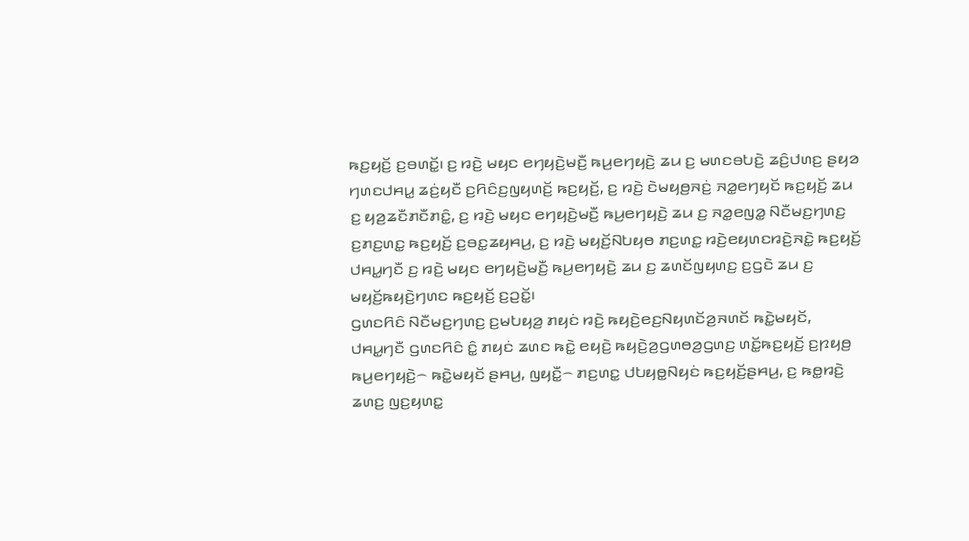ꤒꤢ꤬ꤟꤢꤩ꤬ ꤢ꤬ꤋꤛꤢꤩ꤭꤯ ꤢ꤬ ꤙꤢꤧ꤬ ꤗꤟꤢ ꤕꤚꤟꤢꤧ꤬ꤗꤢꤪ꤬ ꤒꤣ꤬ꤕꤚꤟꤢꤧ꤬ ꤘꤣ ꤢ꤬ ꤗꤛꤢꤋꤝꤢꤧ꤬ ꤘꤢꤨ꤬ꤓꤛꤢ꤬ ꤔꤟꤤ ꤚꤛꤢꤓꤌꤣ꤭ ꤘꤢꤦ꤬ꤟꤢꤪ ꤢ꤬ꤖꤢꤨꤢ꤬ꤜꤟꤛꤢꤩ꤬ ꤒꤢ꤬ꤟꤢꤩ꤬, ꤢ꤬ ꤙꤢꤧ꤬ ꤢꤧꤗꤟꤥ꤬ꤏꤢꤦ꤬ ꤏꤤ꤭ꤕꤚꤟꤢꤩ ꤒꤢ꤬ꤟꤢꤩ꤬ ꤘꤣ ꤢ꤬ ꤟꤤ꤬ꤘꤢꤪꤊꤢꤪꤊꤢꤨ꤭, ꤢ꤬ ꤙꤢꤧ꤬ ꤗꤟꤢ ꤕꤚꤟꤢꤧ꤬ꤗꤢꤪ꤬ ꤒꤣ꤬ꤕꤚꤟꤢꤧ꤬ ꤘꤣ ꤢ꤬ ꤏꤤ꤭ꤕꤜꤤ꤭ ꤡꤢꤪꤗꤢ꤬ꤚꤛꤢ꤬ ꤢ꤬ꤊꤢ꤬ꤛꤢ꤭ ꤒꤢ꤬ꤟꤢꤩ꤬ ꤢ꤬ꤋꤢ꤭ꤘꤟꤌꤣ꤬, ꤢ꤬ ꤙꤢꤧ꤬ ꤗꤟꤢꤩ꤬ꤡꤝꤟꤥ ꤊꤢ꤬ꤛꤢ꤭ ꤙꤢꤧ꤬ꤕꤟꤛꤢꤙꤢꤧ꤬ꤏꤢꤧ꤭ ꤒꤢ꤬ꤟꤢꤩ꤬ ꤓꤌꤣ꤭ꤚꤢꤪ ꤢ꤬ ꤙꤢꤧ꤬ ꤗꤟꤢ ꤕꤚꤟꤢꤧ꤬ꤗꤢꤪ꤬ ꤒꤣ꤬ꤕꤚꤟꤢꤧ꤬ ꤘꤣ ꤢ꤬ ꤘꤛꤢꤩꤜꤟꤛꤢ꤬ ꤢ꤬ꤞꤢꤧ ꤘꤣ ꤢ꤬ ꤗꤟꤢꤩ꤬ꤒꤟꤢꤧ꤬ꤚꤛꤢ ꤒꤢ꤬ꤟꤢꤩ꤬ ꤢ꤬ꤑꤢꤩ꤭꤯
ꤞꤛꤢꤖꤢꤨ ꤡꤢꤪꤗꤢ꤬ꤚꤛꤢ꤬ ꤢ꤬ꤗꤝꤟꤤ꤬ ꤊꤟꤢꤦ ꤙꤢꤧ꤬ ꤒꤟꤢꤧ꤬ꤕꤢ꤬ꤡꤟꤛꤢꤩꤤ꤬ꤏꤛꤢꤩ ꤒꤢꤧ꤭ꤗꤟꤢꤩ, ꤓꤌꤣ꤭ꤚꤢꤪ ꤞꤛꤢꤖꤢꤨ ꤢꤨ꤭ ꤊꤟꤢꤦ ꤘꤛꤢ ꤒꤢꤧ꤭ ꤕꤟꤢꤧ꤬ ꤒꤟꤢꤧ꤬ꤤ꤬ꤞꤛꤥꤤ꤬ꤞꤛꤢ꤬ ꤛꤢꤩ꤭ꤒꤢ꤬ꤟꤢꤩ꤬ ꤢ꤬ꤐꤟꤥ꤬ ꤒꤣ꤬ꤕꤚꤟꤢꤧ꤬꤮ ꤒꤢꤧ꤭ꤗꤟꤢꤩ ꤔꤌꤣ꤬, ꤜꤟꤢꤪ꤭꤮ ꤊꤢ꤬ꤛꤢ꤭ ꤓꤝꤟꤥ꤭ꤡꤟꤢꤦ ꤒꤢ꤬ꤟꤢꤩ꤬ꤔꤌꤣ꤬, ꤢ꤬ ꤒꤥ꤭ꤙꤢꤧ꤬ ꤘꤛꤢ꤬ ꤜꤢ꤬ꤟꤛꤢ꤭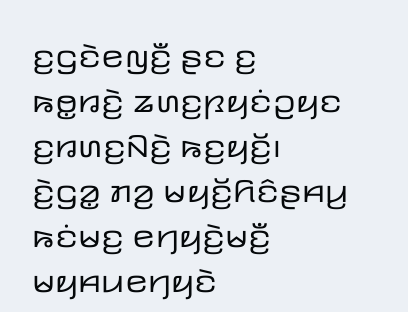ꤢ꤬ꤞꤢꤧꤕꤜꤢꤪ꤬ ꤔꤢ ꤢ꤬ ꤒꤥ꤭ꤙꤢꤧ꤬ ꤘꤛꤢ꤬ꤐꤟꤢꤦꤑꤟꤢ ꤢ꤬ꤙꤛꤢ꤬ꤡꤢꤧ꤬ ꤒꤢ꤬ꤟꤢꤩ꤬꤯
ꤢꤧ꤬ꤞꤤ꤭ ꤊꤤ꤬ ꤗꤟꤢꤩ꤬ꤖꤢꤨꤔꤌꤣ꤬ ꤒꤢꤦꤗꤢ꤬ ꤕꤚꤟꤢꤧ꤬ꤗꤢꤪ꤬ ꤗꤟꤌꤣꤕꤚꤟꤢꤧ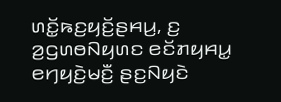ꤛꤢꤩ꤭ꤒꤢ꤬ꤟꤢꤩ꤬ꤔꤌꤣ꤬, ꤢ꤬ ꤤ꤬ꤞꤛꤥꤡꤟꤛꤢ ꤕꤢꤩꤊꤟꤌꤣ꤭ ꤕꤚꤟꤢꤧ꤬ꤗꤢꤪ꤬ ꤔꤢ꤬ꤡꤟꤢꤧ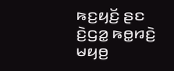ꤒꤢ꤬ꤟꤢꤩ꤬ ꤔꤢ ꤢꤧ꤬ꤞꤤ꤭ ꤒꤥ꤭ꤙꤢꤧ꤬ ꤗꤟꤥ꤬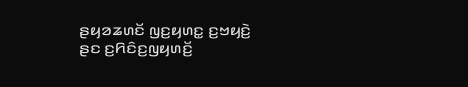ꤔꤟꤤꤘꤛꤢꤩ ꤜꤢ꤬ꤟꤛꤢ꤭ ꤢ꤬ꤠꤟꤢꤧ꤬ ꤔꤢ ꤢ꤬ꤖꤢꤨꤢ꤬ꤜꤟꤛꤢꤩ꤬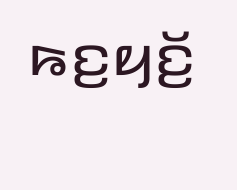ꤒꤢ꤬ꤟꤢꤩ꤬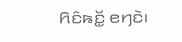ꤖꤢꤨꤒꤢꤩ꤭ ꤕꤚꤢꤧ꤯